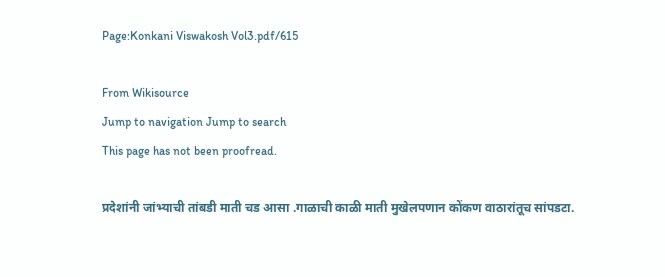Page:Konkani Viswakosh Vol3.pdf/615

From Wikisource
Jump to navigation Jump to search
This page has not been proofread.

प्रदेशांनी जांभ्याची तांबडी माती चड आसा .गाळाची काळी माती मुखेलपणान कोंकण वाठारांतूच सांपडटा.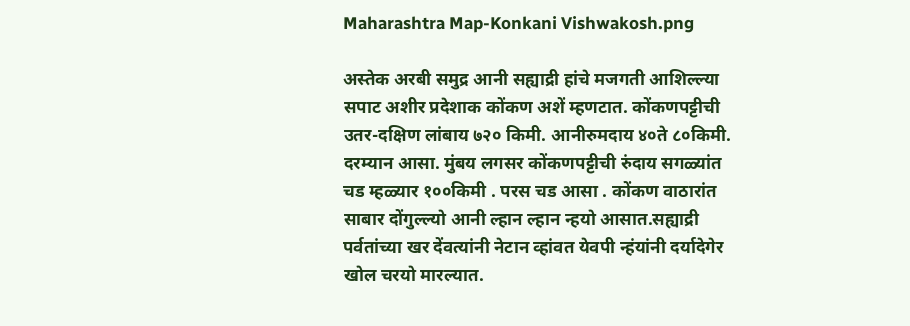Maharashtra Map-Konkani Vishwakosh.png

अस्तेक अरबी समुद्र आनी सह्याद्री हांचे मजगती आशिल्ल्या सपाट अशीर प्रदेशाक कोंकण अशें म्हणटात. कोंकणपट्टीची उतर-दक्षिण लांबाय ७२० किमी. आनीरुमदाय ४०ते ८०किमी. दरम्यान आसा. मुंबय लगसर कोंकणपट्टीची रुंदाय सगळ्यांत चड म्हळ्यार १००किमी . परस चड आसा . कोंकण वाठारांत साबार दोंगुल्ल्यो आनी ल्हान ल्हान न्हयो आसात.सह्याद्री पर्वतांच्या खर देंवत्यांनी नेटान व्हांवत येवपी न्हंयांनी दर्यादेगेर खोल चरयो मारल्यात.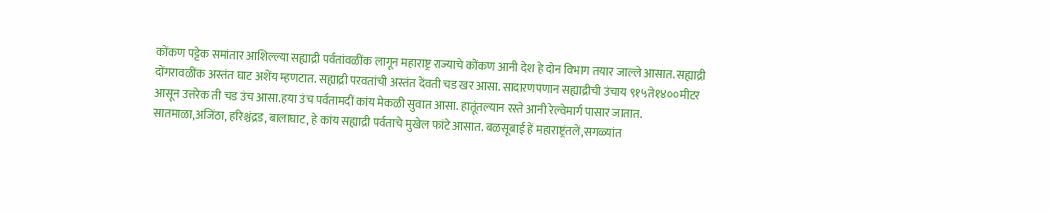कोंकण पट्टेक समांतार आशिल्ल्या सह्याद्री पर्वतांवळींक लागून महाराष्ट्र राज्याचे कोंकण आनी देश हे दोन विभाग तयार जाल्ले आसात. सह्याद्री दोंगरावळींक अस्तंत घाट अशेंय म्हणटात. सह्याद्री परवतांची अस्तंत देंवती चड खर आसा. सादारणपणान सह्याद्रीची उंचाय ९१५ते१४००मीटर आसून उत्तरेक ती चड उंच आसा.हया उंच पर्वतामदीं कांय मेकळी सुवात आसा. हातूंतल्यान रस्ते आनी रेल्वेमार्ग पासार जातात. सातमाळा,अजिंठा, हरिश्चंद्रड, बालाघाट, हे कांय सह्याद्री पर्वताचे मुखेल फांटे आसात. बळसूबाई हें महाराष्ट्रंतलें,सगळ्यांत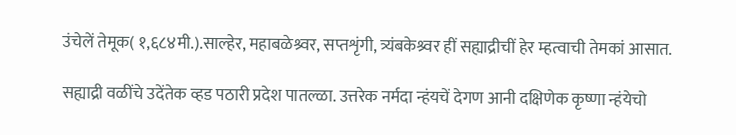उंचेलें तेमूक( १,६८४मी.).साल्हेर, महाबळेश्र्वर, सप्तशृंगी, त्र्यंबकेश्र्वर हीं सह्याद्रीचीं हेर म्हत्वाची तेमकां आसात.

सह्याद्री वळींचे उदेंतेक व्हड पठारी प्रदेश पातल्ळा. उत्तरेक नर्मदा न्हंयचें देगण आनी दक्षिणेक कृष्णा न्हंयेचो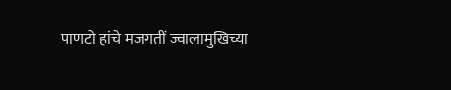पाणटो हांचे मजगतीं ज्वालामुखिच्या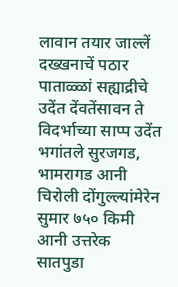लावान तयार जाल्लें दख्खनाचें पठार पाताळ्ळां सह्याद्रीचे उदेंत देंवतेंसावन ते विदर्भाच्या साप्प उदेंत भगांतले सुरजगड, भामरागड आनी चिरोली दोंगुल्ल्यांमेरेन सुमार ७५० किमी आनी उत्तरेक सातपुडा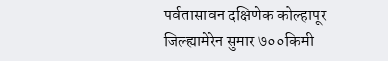पर्वतासावन दक्षिणेक कोल्हापूर जिल्ह्यामेरेन सुमार ७००किमी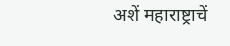अशें महाराष्ट्राचें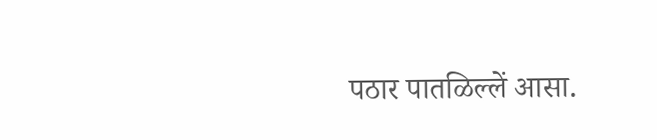पठार पातळिल्लें आसा.